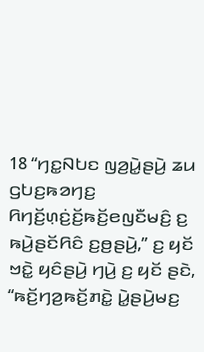18 “ꤚꤢ꤭ꤡꤝꤢ ꤜꤤ꤬ꤣꤧ꤭ꤔꤣꤧ꤬ ꤘꤣ ꤞꤝꤢ꤬ꤒꤤꤚꤢ꤬ ꤖꤚꤢꤩ꤬ꤛ꤫ꤢꤦ꤬ꤢꤩ꤬ꤒꤢꤩ꤬ꤕꤜꤢꤪꤗꤢꤨ꤬ ꤢ꤬ ꤒꤣꤧ꤬ꤔꤢꤩꤖꤢꤨ ꤢ꤬ꤥ꤬ꤔꤣꤧ꤬,” ꤢ꤬ ꤟꤢꤩ ꤠꤢꤧ꤭ ꤟꤢꤨꤔꤣꤧ꤬ ꤚꤣꤧ꤬ ꤢ꤬ ꤟꤢꤩ ꤔꤢꤧ, “ꤒꤢꤩ꤬ꤚꤤ꤬ꤒꤢꤩ꤬ꤊꤢꤧ꤭ ꤣꤧ꤭ꤔꤣꤧ꤬ꤗꤢ꤬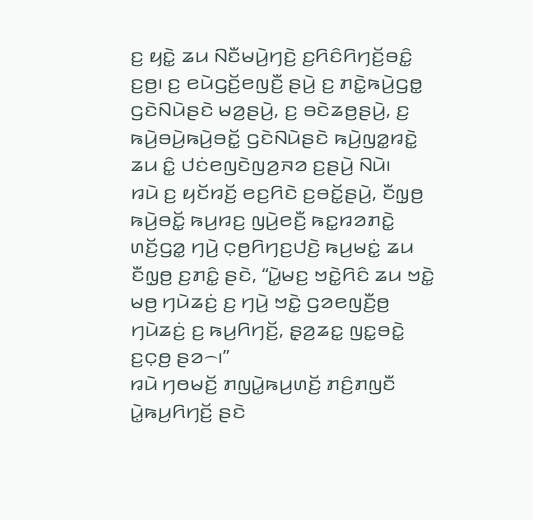ꤢ꤬ ꤟꤢꤧ꤭ ꤘꤣ ꤡꤢꤪꤗꤣꤧ꤬ꤚꤢꤧ꤬ ꤢ꤬ꤖꤢꤨꤖꤚꤢꤩ꤬ꤋꤢꤨ꤭ ꤢ꤬ꤥ꤬꤯ ꤢ꤬ ꤕꤣꤧꤞꤢꤩ꤬ꤕꤜꤢꤪ꤬ ꤔꤣꤧ꤬ ꤢ꤬ ꤊꤢꤧ꤭ꤒꤣꤧ꤬ꤞꤥ꤭ ꤞꤢꤧꤡꤣꤧꤔꤢꤧ ꤗꤤ꤬ꤔꤣꤧ꤬, ꤢ꤬ ꤋꤢꤧꤘꤥ꤬ꤔꤣꤧ꤬, ꤢ꤬ ꤒꤣꤧ꤬ꤋꤣꤧ꤬ꤒꤣꤧ꤬ꤋꤢꤩ꤭ ꤞꤢꤧꤡꤣꤧꤔꤢꤧ ꤒꤣꤧ꤬ꤜꤤ꤭ꤙꤢꤧ꤭ ꤘꤣ ꤢꤨ꤭ ꤓꤢꤦꤕꤜꤢꤧꤜꤤ꤬ꤏꤤ ꤢ꤬ꤔꤣꤧ꤬ ꤡꤣꤧ꤯
ꤙꤣꤧ ꤢ꤬ ꤟꤢꤩꤙꤢꤩ꤬ ꤕꤢ꤬ꤖꤢꤧ ꤢ꤬ꤋꤢꤩ꤭ꤔꤣꤧ꤬, ꤢꤪꤜ꤫ꤥ꤬ ꤒꤣꤧ꤬ꤋꤢꤩ꤭ ꤒꤣ꤬ꤙꤢ꤬ ꤜꤣꤧ꤬ꤕꤢꤪ꤬ ꤒꤢ꤭ꤙꤤꤊꤢꤧ꤭ ꤛꤢꤩ꤬ꤞꤤ꤭ ꤚꤣꤧ꤬ ꤍ꤫ꤥ꤬ꤖꤚꤢ꤬ꤓꤢꤧ꤬ ꤒꤣ꤬ꤗꤢꤦ꤭ ꤘꤣ ꤢꤪꤜ꤫ꤥ꤬ ꤢ꤬ꤊꤢꤨ꤭ ꤔꤢꤧ, “ꤣꤧ꤭ꤗꤢ꤬ ꤠꤢꤧ꤭ꤖꤢꤨ ꤘꤣ ꤠꤢꤧ꤭ ꤗꤥ꤬ ꤚꤣꤧꤘꤢꤦ꤬ ꤢ꤬ ꤚꤣꤧ꤬ ꤠꤢꤧ꤭ ꤞꤤꤕꤜꤢꤪ꤬ꤥ꤬ ꤚꤣꤧꤘꤢꤦ꤬ ꤢ꤬ ꤒꤣ꤬ꤖꤚꤢꤩ꤬, ꤔ꤫ꤤ꤬ꤘꤢ꤭ ꤜꤢ꤭ꤋꤢꤧ꤭ ꤢ꤬ꤍ꤫ꤥ꤬ ꤔꤤ꤮꤯”
ꤙꤣꤧ ꤚꤥꤗꤢꤩ꤬ ꤊꤜꤣꤧ꤭ꤒꤣ꤬ꤛꤢꤩ꤬ ꤊꤢꤨ꤬ꤊꤜꤢꤪ ꤣꤧ꤭ꤒꤣ꤬ꤖꤚꤢꤩ꤬ ꤔꤢꤧ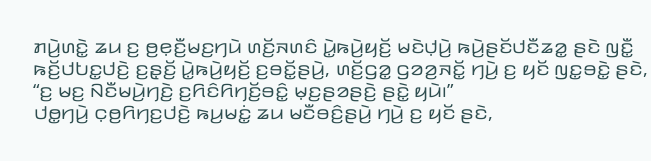ꤊꤣꤧ꤬ꤛꤢꤧ꤭ ꤘꤣ ꤢ꤬ ꤥ꤬ꤕ꤫ꤢꤪ꤬ꤗꤢ꤬ꤚꤣꤧ ꤛꤢꤩ꤬ꤏꤛꤢꤨ ꤣꤧ꤭ꤒꤣꤧ꤬ꤟꤢꤩ꤬ ꤗꤢꤧꤓ꤫ꤣꤧ꤬ ꤒꤣꤧ꤬ꤔꤢꤩꤓꤢꤪꤘꤤ꤭ ꤔꤢꤧ ꤜꤢꤪ꤭ ꤒꤢꤩ꤬ꤓꤝꤢ꤭ꤓꤢꤧ꤬ ꤢ꤬ꤔ꤫ꤢꤩ꤬ ꤣꤧ꤭ꤒꤣꤧ꤬ꤟꤢꤩ꤬ ꤢ꤬ꤋꤢꤩ꤭ꤔꤣꤧ꤬, ꤛꤢꤩ꤬ꤞꤤ꤭ ꤞꤤꤤ꤬ꤏꤢꤩ꤭ ꤚꤣꤧ꤬ ꤢ꤬ ꤟꤢꤩ ꤜꤢ꤭ꤋꤢꤧ꤭ ꤔꤢꤧ, “ꤢ꤬ ꤗꤢ꤬ ꤡꤢꤪꤗꤣꤧ꤬ꤚꤢꤧ꤬ ꤢ꤬ꤖꤢꤨꤖꤚꤢꤩ꤬ꤋꤢꤨ꤭ ꤗ꤫ꤢ꤬ꤔꤤꤔꤢꤧ꤬ ꤔꤢꤧ꤭ ꤟꤣꤧ꤯”
ꤓꤥ꤭ꤚꤣꤧ꤬ ꤍ꤫ꤥ꤬ꤖꤚꤢ꤬ꤓꤢꤧ꤬ ꤒꤣ꤬ꤗꤢꤦ꤭ ꤘꤣ ꤗꤢꤪꤋꤢꤨ꤬ꤔꤣꤧ꤬ ꤚꤣꤧ꤬ ꤢ꤬ ꤟꤢꤩ ꤔꤢꤧ,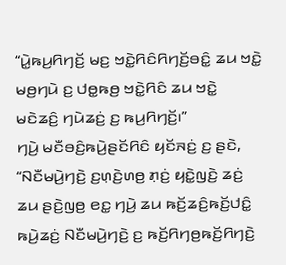“ꤣꤧ꤭ꤒꤣ꤬ꤖꤚꤢꤩ꤬ ꤗꤢ꤬ ꤠꤢꤧ꤭ꤖꤢꤨꤖꤚꤢꤩ꤬ꤋꤢꤨ꤭ ꤘꤣ ꤠꤢꤧ꤭ ꤗꤥ꤬ꤚꤣꤧ ꤢ꤬ ꤓꤥ꤭ꤒꤥ꤬ ꤠꤢꤧ꤭ꤖꤢꤨ ꤘꤣ ꤠꤢꤧ꤭ ꤗꤢꤧꤘꤢꤨ꤬ ꤚꤣꤧꤘꤢꤦ꤬ ꤢ꤬ ꤒꤣ꤬ꤖꤚꤢꤩ꤬꤯”
ꤚꤣꤧ꤬ ꤗꤢꤪꤋꤢꤨ꤬ꤒꤣꤧ꤬ꤔꤢꤩꤖꤢꤨ ꤟꤢꤩꤏꤢꤦ꤬ ꤢ꤬ ꤔꤢꤧ, “ꤡꤢꤪꤗꤣꤧ꤬ꤚꤢꤧ꤬ ꤢ꤬ꤛ꤫ꤢꤧ꤬ꤛꤥ꤬ ꤊ꤫ꤢꤦ꤬ ꤟꤢꤧ꤭ꤜꤢꤧ꤬ ꤘꤢꤦ꤬ ꤘꤣ ꤔꤢꤧ꤬ꤜꤥ꤬ ꤕꤢ꤭ ꤚꤣꤧ꤬ ꤘꤣ ꤒꤢꤩ꤬ꤘꤢꤨ꤬ꤒꤢꤩ꤬ꤓꤢꤨ꤭ ꤒꤣꤧ꤬ꤘꤢꤦ꤬ ꤡꤢꤪꤗꤣꤧ꤬ꤚꤢꤧ꤬ ꤢ꤬ ꤒꤢꤩ꤬ꤖꤚꤥ꤬ꤒꤢꤩ꤬ꤖꤚꤢꤧ꤬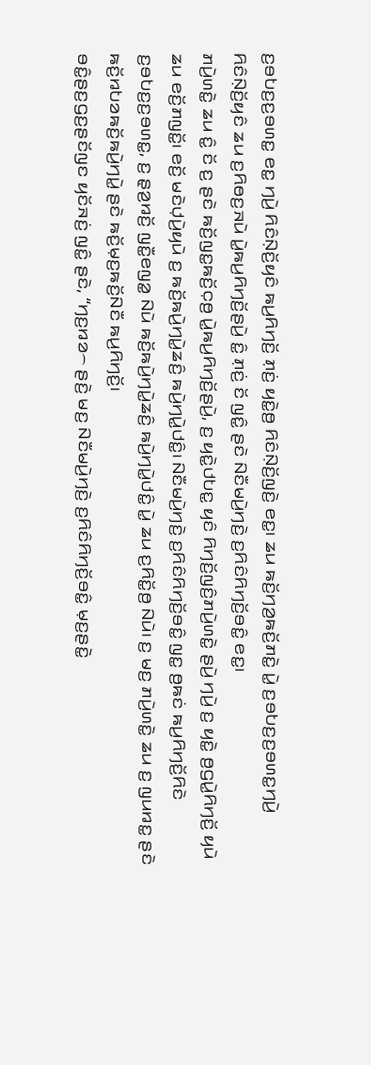ꤢ꤬ꤋꤝꤢ꤬ꤢ꤬ꤋꤛꤢ꤭ ꤕꤢ꤭ ꤚꤣꤧ꤬ ꤖꤢꤨꤡ꤫ꤢꤩ꤬ꤟꤢꤨ ꤒꤣ꤬ꤖꤚꤢꤩ꤬ ꤊ꤫ꤢꤦ꤬ ꤟꤢꤧ꤭ꤥ꤬ ꤖꤢꤨꤡ꤫ꤢꤩ꤬ꤜꤢꤧ꤬ ꤕꤢ꤭꤯ ꤘꤣ ꤒꤢꤩ꤬ꤚꤤ꤬ꤒꤢꤩ꤬ꤊꤢꤧ꤭ ꤣꤧ꤭ ꤢ꤬ꤋꤝꤢ꤬ꤢ꤬ꤋꤛꤢ꤭ꤚꤣꤧ꤬ ꤖꤢꤨꤡ꤫ꤢꤩ꤬ꤟꤢꤨ ꤘꤣ ꤢ꤬ꤖꤥꤢ꤬ꤏꤣꤧ ꤣꤧ꤭ꤒꤣ꤬ꤖꤚꤢꤩ꤬ꤔꤣꤧ꤬ ꤢꤨ꤭ ꤊ꤫ꤢꤦ꤬ ꤢꤩ ꤜꤢꤨ꤭ ꤔꤢꤧ ꤡꤢꤪꤗꤣꤧ꤬ꤚꤢꤧ꤬ ꤢ꤬ꤖꤢꤨꤖꤚꤢꤩ꤬ꤋꤢꤨ꤭ ꤕꤢ꤭꤯
ꤊꤣꤧ꤬ꤛꤢꤧ꤭ ꤘꤣ ꤢꤨ꤭ ꤢꤩ ꤢ꤬ ꤔꤢꤧ ꤒꤢꤩ꤬ꤜꤢ꤭ꤒꤢꤩ꤬ꤍ꤫ꤥ꤬ ꤣꤧ꤭ꤒꤣ꤬ꤖꤚꤢꤩ꤬ꤔꤣꤧ꤬, ꤢ꤬ ꤟꤢꤧ꤭ꤓꤝꤢ꤭ ꤟꤢꤨ ꤖꤚꤢꤩ꤬ꤜꤢꤨ꤬ꤊꤣꤧ꤬ꤛꤢꤧ꤭ ꤔꤣꤧ꤬ ꤚꤣꤧ꤬ ꤢ꤬ ꤟꤢꤧ꤭ ꤥ꤬ꤞꤣꤧ꤭ꤖꤚꤢꤩ꤬ ꤟꤣꤧ ꤘꤣ ꤕꤢꤩ꤬ꤊꤜꤢꤩ꤭꤯ ꤕꤢꤩ꤬ ꤗꤢꤧꤓ꤫ꤣꤧ꤬ꤟꤣꤧ ꤢ꤬ ꤒꤢꤩ꤬ꤒꤣꤧ꤬ꤚꤣꤧ꤭ꤘꤢꤨ꤬ ꤒꤣꤧ꤬ꤚꤣꤧ꤭ꤓꤢꤨ꤭꤯ ꤡꤢꤪꤗꤣꤧ꤬ꤚꤢꤧ꤬ ꤢ꤬ꤖꤢꤨꤖꤚꤢꤩ꤬ꤋꤢꤨ꤭ ꤜꤢ꤭ ꤥ꤬ꤒꤢꤦ ꤒꤣ꤬ꤖꤚꤢꤩ꤬ꤖꤢꤧ ꤢ꤬ꤋꤝꤢ꤬ꤢ꤬ꤋꤛꤢ꤭, ꤢ꤬ ꤔ꤫ꤤ꤬ꤙꤢꤩ꤬ ꤜꤢꤪ꤭ꤕꤜꤤ꤭ ꤡꤣꤧ ꤒꤢꤩ꤬ꤒꤣꤧ꤬ꤚꤣꤧ꤭ꤘꤢꤨ꤬ ꤒꤣꤧ꤬ꤚꤣꤧ꤭ꤓꤢꤨ꤭ ꤣꤧ꤭ ꤘꤣ ꤢ꤬ꤖꤢꤩ꤭ꤥ꤬ ꤡꤣꤧ꤯ ꤢ꤬ ꤗꤢ꤬ ꤊꤣꤧ꤬ꤛꤢꤧ꤭ ꤘꤣ ꤢ꤬ ꤜꤣꤙꤢ꤭ ꤔꤢꤧ ꤒꤢꤩ꤬ꤙꤝꤤꤒꤢꤩ꤬ꤒꤣꤧ꤬ꤚꤣꤧ꤭ ꤔꤢꤧ ꤒꤢꤩ꤬ꤗ꤫ꤢ꤬ꤒꤢꤩ꤬ꤡꤢꤪ ꤒꤣ꤬ꤖꤚꤢꤩ꤬꤯
ꤋꤢꤨ꤭ꤔꤢ꤬ꤞꤢ꤬ꤔꤢꤩꤜꤢ ꤟꤢꤩꤏꤢꤦ꤬ ꤜꤢꤨ꤭ ꤔꤢꤧ, “ꤚꤢ꤬ꤙꤤ꤮ ꤔꤢꤧ꤬ ꤗꤢ꤬ ꤡꤢꤪꤗꤣꤧ꤬ꤚꤢꤧ꤬ ꤢ꤬ꤖꤢꤨꤖꤚꤢꤩ꤬ꤋꤢꤨ꤭ ꤗ꤫ꤢ꤬ꤔꤢꤧ꤭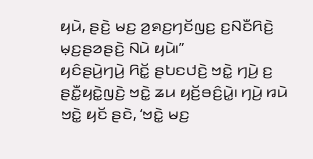ꤟꤣꤧ, ꤔꤢꤧ꤬ ꤗꤢ꤬ ꤤ꤬ꤎꤢ꤬ꤚꤢꤩꤜꤢ꤬ ꤢ꤬ꤡꤢꤪꤖꤢꤧ꤬ ꤗ꤫ꤢ꤬ꤔꤤꤔꤢꤧ꤬ ꤡꤣꤧ ꤟꤣꤧ꤯”
ꤟꤢꤨꤔꤣꤧ꤬ꤚꤣꤧ꤬ ꤖꤢꤩ꤭ ꤔꤝꤢꤓꤢꤧ꤬ ꤠꤢꤧ꤭ ꤚꤣꤧ꤬ ꤢ꤬ ꤔꤢꤪ꤭ꤟꤢꤧ꤭ꤜꤢꤧ꤬ ꤠꤢꤧ꤭ ꤘꤣ ꤟꤢꤩ꤬ꤋꤢꤨ꤬ꤣꤧ꤭꤯ ꤚꤣꤧ꤬ ꤙꤣꤧ ꤠꤢꤧ꤭ ꤟꤢꤩ ꤔꤢꤧ, ‘ꤠꤢꤧ꤭ ꤗꤢ꤬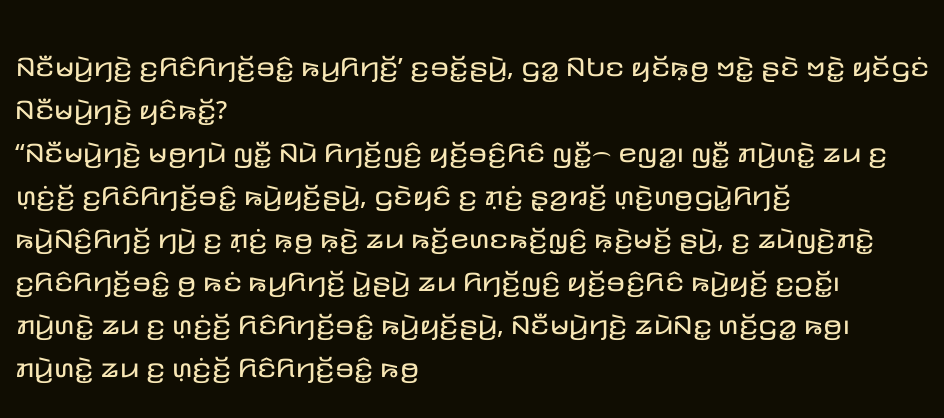ꤡꤢꤪꤗꤣꤧ꤬ꤚꤢꤧ꤬ ꤢ꤬ꤖꤢꤨꤖꤚꤢꤩ꤬ꤋꤢꤨ꤭ ꤒꤣ꤬ꤖꤚꤢꤩ꤬’ ꤢ꤬ꤋꤢꤩ꤭ꤔꤣꤧ꤬, ꤞꤤ꤭ ꤡꤝꤢ ꤟꤢꤩꤒ꤫ꤥ꤬ ꤠꤢꤧ꤭ ꤔꤢꤧ ꤠꤢꤧ꤭ ꤟꤢꤩꤞꤢꤦ ꤡꤢꤪꤗꤣꤧ꤬ꤚꤢꤧ꤬ ꤟꤢꤨꤒꤢꤩ꤭?
“ꤡꤢꤪꤗꤣꤧ꤬ꤚꤢꤧ꤬ ꤗꤥ꤬ꤚꤣꤧ ꤜꤢꤪ꤭ ꤡꤣꤧ ꤖꤚꤢꤩ꤬ꤜꤢꤨ꤬ ꤟꤢꤩ꤬ꤋꤢꤨ꤬ꤖꤢꤨ ꤜꤢꤪ꤭꤮ ꤕꤜꤤ꤭꤯ ꤜꤢꤪ꤭ ꤊꤣꤧ꤬ꤛꤢꤧ꤭ ꤘꤣ ꤢ꤬ ꤛ꤫ꤢꤦ꤬ꤢꤩ꤬ ꤢ꤬ꤖꤢꤨꤖꤚꤢꤩ꤬ꤋꤢꤨ꤭ ꤒꤣꤧ꤬ꤟꤢꤩ꤬ꤔꤣꤧ꤬, ꤞꤢꤧꤟꤢꤨ ꤢ꤬ ꤊ꤫ꤢꤦ꤬ ꤔ꤫ꤤ꤬ꤙꤢꤩ꤬ ꤛ꤫ꤢꤧ꤬ꤛꤥ꤬ꤞꤣꤧ꤭ꤖꤚꤢꤩ꤬ ꤒꤣꤧ꤬ꤡꤢꤨ꤬ꤖꤚꤢꤩ꤬ ꤚꤣꤧ꤬ ꤢ꤬ ꤊ꤫ꤢꤦ꤬ ꤒ꤫ꤥ꤬ ꤒ꤫ꤢꤧ꤬ ꤘꤣ ꤒꤢꤩ꤬ꤕꤛꤢꤒꤢꤩ꤬ꤜ꤫ꤢꤨ꤬ ꤒ꤫ꤢꤧ꤬ꤗꤢꤩ꤬ ꤔꤣꤧ꤬, ꤢ꤬ ꤘꤣꤧꤜꤢꤧ꤬ꤊꤢꤧ꤭ ꤢ꤬ꤖꤢꤨꤖꤚꤢꤩ꤬ꤋꤢꤨ꤭ ꤥ꤬ ꤒꤢꤦ ꤒꤣ꤬ꤖꤚꤢꤩ꤬ ꤣꤧ꤭ꤔꤣꤧ꤬ ꤘꤣ ꤖꤚꤢꤩ꤬ꤜꤢꤨ꤬ ꤟꤢꤩ꤬ꤋꤢꤨ꤬ꤖꤢꤨ ꤒꤣꤧ꤬ꤟꤢꤩ꤬ ꤢ꤬ꤑꤢꤩ꤭꤯
ꤊꤣꤧ꤬ꤛꤢꤧ꤭ ꤘꤣ ꤢ꤬ ꤛ꤫ꤢꤦ꤬ꤢꤩ꤬ ꤖꤢꤨꤖꤚꤢꤩ꤬ꤋꤢꤨ꤭ ꤒꤣꤧ꤬ꤟꤢꤩ꤬ꤔꤣꤧ꤬, ꤡꤢꤪꤗꤣꤧ꤬ꤚꤢꤧ꤬ ꤘꤣꤧꤡꤢ꤭ ꤛꤢꤩ꤬ꤞꤤ꤭ ꤒꤥ꤬꤯ ꤊꤣꤧ꤬ꤛꤢꤧ꤭ ꤘꤣ ꤢ꤬ ꤛ꤫ꤢꤦ꤬ꤢꤩ꤬ ꤖꤢꤨꤖꤚꤢꤩ꤬ꤋꤢꤨ꤭ ꤒꤥ꤬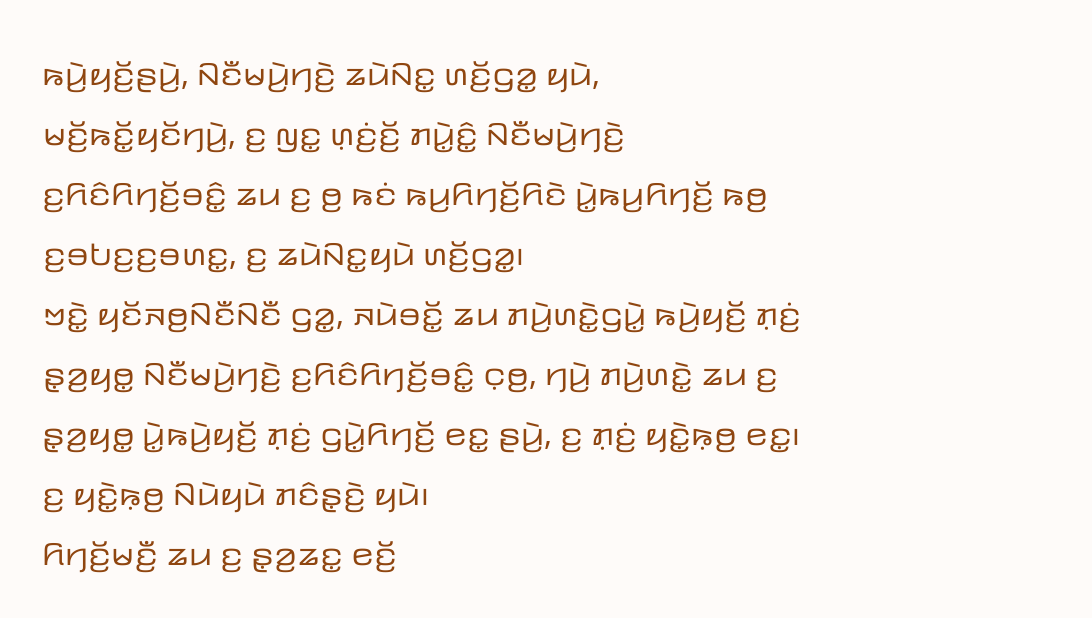ꤒꤣꤧ꤬ꤟꤢꤩ꤬ꤔꤣꤧ꤬, ꤡꤢꤪꤗꤣꤧ꤬ꤚꤢꤧ꤬ ꤘꤣꤧꤡꤢ꤭ ꤛꤢꤩ꤬ꤞꤤ꤭ ꤟꤣꤧ, ꤗꤢꤩ꤬ꤒꤢꤩ꤭ꤟꤢꤩꤚꤣꤧ꤬, ꤢ꤬ ꤜꤢ꤭ ꤛ꤫ꤢꤦ꤬ꤢꤩ꤬ ꤊꤣꤧ꤭ꤢꤨ꤭ ꤡꤢꤪꤗꤣꤧ꤬ꤚꤢꤧ꤬ ꤢ꤬ꤖꤢꤨꤖꤚꤢꤩ꤬ꤋꤢꤨ꤭ ꤘꤣ ꤢ꤬ ꤥ꤬ ꤒꤢꤦ ꤒꤣ꤬ꤖꤚꤢꤩ꤬ꤖꤢꤧ ꤣꤧ꤭ꤒꤣ꤬ꤖꤚꤢꤩ꤬ ꤒꤥ꤬ ꤢ꤬ꤋꤝꤢ꤬ꤢ꤬ꤋꤛꤢ꤭, ꤢ꤬ ꤘꤣꤧꤡꤢ꤭ꤟꤣꤧ ꤛꤢꤩ꤬ꤞꤤ꤭꤯
ꤠꤢꤧ꤭ ꤟꤢꤩꤏꤥ꤬ꤡꤢꤪꤡꤢꤪ ꤞꤤ꤭, ꤏꤣꤧꤋꤢꤩ꤭ ꤘꤣ ꤊꤣꤧ꤬ꤛꤢꤧ꤭ꤞꤣꤧ꤭ ꤒꤣꤧ꤬ꤟꤢꤩ꤬ ꤊ꤫ꤢꤦ꤬ ꤔ꤫ꤤ꤬ꤟꤥ꤭ ꤡꤢꤪꤗꤣꤧ꤬ꤚꤢꤧ꤬ ꤢ꤬ꤖꤢꤨꤖꤚꤢꤩ꤬ꤋꤢꤨ꤭ ꤍ꤫ꤥ꤬, ꤚꤣꤧ꤬ ꤊꤣꤧ꤬ꤛꤢꤧ꤭ ꤘꤣ ꤢ꤬ ꤔ꤫ꤤ꤬ꤟꤥ꤭ ꤣꤧ꤭ꤒꤣꤧ꤬ꤟꤢꤩ꤬ ꤊ꤫ꤢꤦ꤬ ꤞꤣꤧ꤭ꤖꤚꤢꤩ꤬ ꤕꤢ꤭ ꤔꤣꤧ꤬, ꤢ꤬ ꤊ꤫ꤢꤦ꤬ ꤟꤢꤧ꤭ꤒ꤫ꤥ꤬ ꤕꤢ꤭꤯ ꤢ꤬ ꤟꤢꤧ꤭ꤒ꤫ꤥ꤬ ꤡꤣꤧꤟꤣꤧ ꤊꤢꤨꤔ꤫ꤢꤧ꤬ ꤟꤣꤧ꤯
ꤖꤚꤢꤩ꤬ꤗꤢꤪ꤬ ꤘꤣ ꤢ꤬ ꤔ꤫ꤤ꤬ꤘꤢ꤭ ꤕꤢꤩ꤬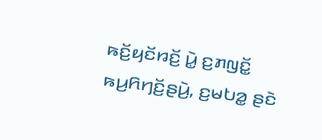ꤒꤢꤩ꤬ꤟꤢꤩꤙꤢꤩ꤬ ꤣꤧ꤭ ꤢ꤬ꤊꤜꤢꤩ꤭ ꤒꤣ꤬ꤖꤚꤢꤩ꤬ꤔꤣꤧ꤬, ꤢ꤬ꤗꤝꤤ꤭ ꤔꤢꤧ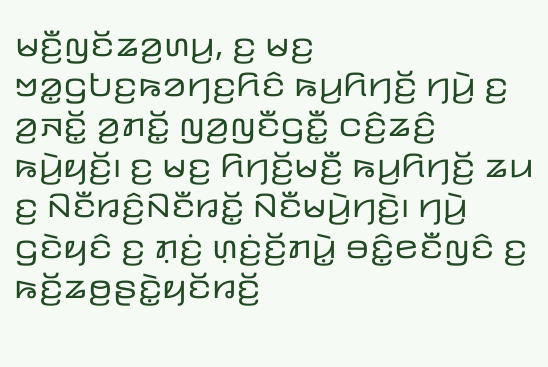ꤗꤢꤪ꤬ꤜꤢꤩꤘꤤ꤬ꤛꤣ꤬, ꤢ꤬ ꤗꤢ꤬ ꤠꤤ꤭ꤞꤝꤢ꤬ꤒꤤꤚꤢ꤬ꤖꤢꤨ ꤒꤣ꤬ꤖꤚꤢꤩ꤬ ꤚꤣꤧ꤬ ꤢ꤬ ꤤ꤬ꤏꤢꤩ꤭ ꤤ꤬ꤊꤢꤩ꤭ ꤜꤤ꤬ꤜꤢꤪꤞꤢꤪ꤭ ꤍꤢꤨ꤬ꤘꤢꤨ꤬ ꤒꤣꤧ꤬ꤟꤢꤩ꤬꤯ ꤢ꤬ ꤗꤢ꤬ ꤖꤚꤢꤩ꤬ꤗꤢꤪ꤬ ꤒꤣ꤬ꤖꤚꤢꤩ꤬ ꤘꤣ ꤢ꤬ ꤡꤢꤪꤙꤢꤨ꤬ꤡꤢꤪꤙꤢꤩ꤭ ꤡꤢꤪꤗꤣꤧ꤬ꤚꤢꤧ꤬꤯ ꤚꤣꤧ꤬ ꤞꤢꤧꤟꤢꤨ ꤢ꤬ ꤊ꤫ꤢꤦ꤬ ꤛ꤫ꤢꤦ꤬ꤢꤩ꤬ꤊꤣꤧ꤭ ꤋꤢꤨ꤭ꤕꤢꤪꤜꤢꤨ ꤢ꤬ ꤒꤢꤩ꤬ꤘꤥ꤬ꤔꤢꤧ꤭ꤟꤢꤩꤙꤢꤩ꤬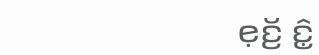ꤕ꤫ꤢꤩ꤬ ꤢꤨ꤭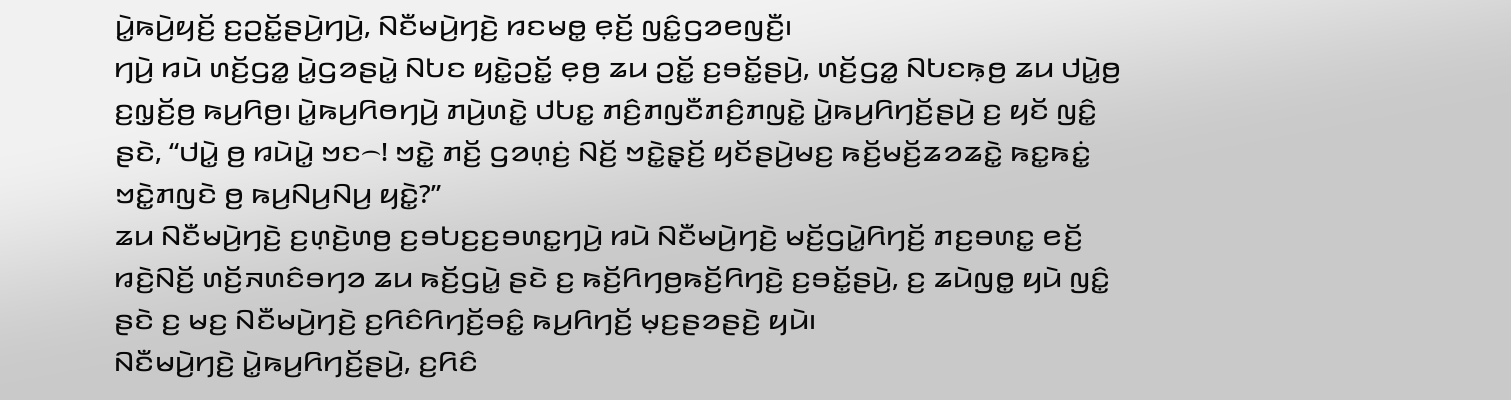ꤣꤧ꤭ꤒꤣꤧ꤬ꤟꤢꤩ꤬ ꤢ꤬ꤑꤢꤩ꤭ꤔꤣꤧ꤬ꤚꤣꤧ꤬, ꤡꤢꤪꤗꤣꤧ꤬ꤚꤢꤧ꤬ ꤙꤢꤗꤥ꤭ ꤕ꤫ꤢꤩ꤬ ꤜꤢꤨ꤭ꤞꤤꤕꤜꤢꤪ꤬꤯
ꤚꤣꤧ꤬ ꤙꤣꤧ ꤛꤢꤩ꤬ꤞꤤ꤭ ꤣꤧ꤭ꤞꤤꤔꤣꤧ꤭ ꤡꤝꤢ ꤟꤢꤧ꤭ꤑꤢꤩ꤭ ꤕ꤫ꤥ꤬ ꤘꤣ ꤑꤢꤩ꤭ ꤢ꤬ꤋꤢꤩ꤭ꤔꤣꤧ꤬, ꤛꤢꤩ꤬ꤞꤤ꤭ ꤡꤝꤢꤒ꤫ꤥ꤬ ꤘꤣ ꤓꤣꤧ꤭ꤥ꤬ ꤢ꤬ꤜ꤫ꤢꤩ꤬ꤥ꤬ ꤒꤣ꤬ꤖꤥ꤬꤯ ꤣꤧ꤭ꤒꤣ꤬ꤖꤥꤚꤣꤧ꤬ ꤊꤣꤧ꤬ꤛꤢꤧ꤭ ꤓꤝꤢ꤭ ꤊꤢꤨ꤬ꤊꤜꤢꤪꤊꤢꤨ꤬ꤊꤜꤢꤧ꤭ ꤣꤧ꤭ꤒꤣ꤬ꤖꤚꤢꤩ꤬ꤔꤣꤧ꤬ ꤢ꤬ ꤟꤢꤩ ꤜꤢꤨ꤭ ꤔꤢꤧ, “ꤓꤣꤧ꤭ ꤥ꤬ ꤙꤣꤧꤣꤧ꤭ ꤠꤢ꤮! ꤠꤢꤧ꤭ ꤊꤢꤩ꤬ ꤞꤤꤛ꤫ꤢꤦ꤬ ꤡꤢꤩ꤬ ꤠꤢꤧ꤭ꤔ꤫ꤢꤩ꤬ ꤟꤢꤩꤔꤣꤧ꤬ꤗꤢ꤬ ꤒꤢꤩ꤬ꤗꤢꤩ꤬ꤘꤤꤘꤢꤧ꤭ ꤒꤢ꤭ꤒꤢꤦ꤭ ꤠꤢꤧ꤭ꤊꤜꤢꤧ ꤥ꤬ ꤒꤣ꤬ꤡꤣ꤬ꤡꤣ꤬ ꤟꤢꤧ꤭?”
ꤘꤣ ꤡꤢꤪꤗꤣꤧ꤬ꤚꤢꤧ꤬ ꤢ꤬ꤛ꤫ꤢꤧ꤬ꤛꤥ꤬ ꤢ꤬ꤋꤝꤢ꤬ꤢ꤬ꤋꤛꤢ꤭ꤚꤣꤧ꤬ ꤙꤣꤧ ꤡꤢꤪꤗꤣꤧ꤬ꤚꤢꤧ꤬ ꤗꤢꤩ꤬ꤞꤣꤧ꤭ꤖꤚꤢꤩ꤬ ꤊꤢ꤬ꤋꤛꤢ꤭ ꤕꤢꤩ꤬ ꤙꤢꤧ꤬ꤡꤢꤩ꤬ ꤛꤢꤩ꤬ꤏꤛꤢꤨꤋꤚꤤ ꤘꤣ ꤒꤢꤩ꤬ꤞꤣꤧ꤭ ꤔꤢꤧ ꤢ꤬ ꤒꤢꤩ꤬ꤖꤚꤥ꤬ꤒꤢꤩ꤬ꤖꤚꤢꤧ꤬ ꤢ꤬ꤋꤢꤩ꤭ꤔꤣꤧ꤬, ꤢ꤬ ꤘꤣꤧꤜꤥ꤭ ꤟꤣꤧ ꤜꤢꤨ꤭ ꤔꤢꤧ ꤢ꤬ ꤗꤢ꤬ ꤡꤢꤪꤗꤣꤧ꤬ꤚꤢꤧ꤬ ꤢ꤬ꤖꤢꤨꤖꤚꤢꤩ꤬ꤋꤢꤨ꤭ ꤒꤣ꤬ꤖꤚꤢꤩ꤬ ꤗ꤫ꤢ꤬ꤔꤤꤔꤢꤧ꤬ ꤟꤣꤧ꤯
ꤡꤢꤪꤗꤣꤧ꤬ꤚꤢꤧ꤬ ꤣꤧ꤭ꤒꤣ꤬ꤖꤚꤢꤩ꤬ꤔꤣꤧ꤬, ꤢ꤬ꤖꤢꤨ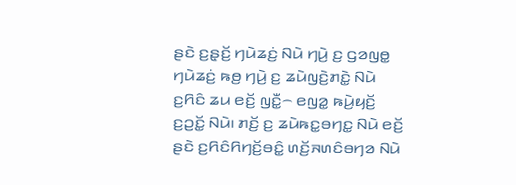ꤔꤢꤧ ꤢ꤬ꤔ꤫ꤢꤩ꤬ ꤚꤣꤧꤘꤢꤦ꤬ ꤡꤣꤧ ꤚꤣꤧ꤬ ꤢ꤬ ꤞꤤꤜꤥ꤭ ꤚꤣꤧꤘꤢꤦ꤬ ꤒꤥ꤬ ꤚꤣꤧ꤬ ꤢ꤬ ꤘꤣꤧꤜꤢꤧ꤬ꤊꤢꤧ꤭ ꤡꤣꤧ ꤢ꤬ꤖꤢꤨ ꤘꤣ ꤕꤢꤩ꤬ ꤜꤢꤪ꤭꤮ ꤕꤜꤤ꤭ ꤒꤣꤧ꤬ꤟꤢꤩ꤬ ꤢ꤬ꤑꤢꤩ꤭ ꤡꤣꤧ꤯ ꤊꤢꤩ꤬ ꤢ꤬ ꤘꤣꤧꤒꤢ꤭ꤋꤚꤢ꤭ ꤡꤣꤧ ꤕꤢꤩ꤬ ꤔꤢꤧ ꤢ꤬ꤖꤢꤨꤖꤚꤢꤩ꤬ꤋꤢꤨ꤭ ꤛꤢꤩ꤬ꤏꤛꤢꤨꤋꤚꤤ ꤡꤣꤧ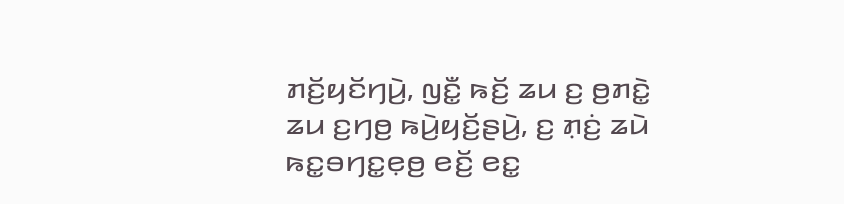ꤊꤢꤩ꤬ꤟꤢꤩꤚꤣꤧ꤬, ꤜꤢꤪ꤭ ꤒꤢꤩ꤬ ꤘꤣ ꤢ꤬ ꤥ꤬ꤊꤢꤧ꤭ ꤘꤣ ꤢ꤬ꤚꤥ꤬ ꤒꤣꤧ꤬ꤟꤢꤩ꤬ꤔꤣꤧ꤬, ꤢ꤬ ꤊ꤫ꤢꤦ꤬ ꤘꤣꤧ ꤒꤢ꤭ꤋꤚꤢ꤭ꤕ꤫ꤥ꤬ ꤕꤢꤩ꤬ ꤕꤢ꤭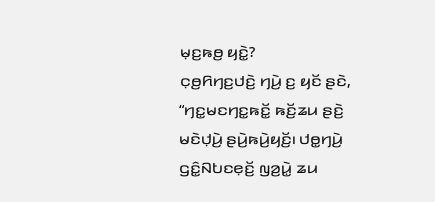ꤗ꤫ꤢ꤬ꤒꤥ꤬ ꤟꤢꤧ꤭?
ꤍ꤫ꤥ꤬ꤖꤚꤢ꤬ꤓꤢꤧ꤬ ꤚꤣꤧ꤬ ꤢ꤬ ꤟꤢꤩ ꤔꤢꤧ, “ꤚꤢ꤭ꤗꤢꤚꤢ꤭ꤒꤢꤩ꤭ ꤒꤢꤩ꤬ꤘꤣ ꤔꤢꤧ꤬ ꤗꤢꤧꤓ꤫ꤣꤧ꤬ ꤔꤣꤧ꤬ꤒꤣꤧ꤬ꤟꤢꤩ꤬꤯ ꤓꤥ꤭ꤚꤣꤧ꤬ ꤞꤢꤨ꤭ꤡꤝꤢꤕ꤫ꤢꤩ꤬ ꤜꤤ꤬ꤣꤧ꤭ ꤘꤣ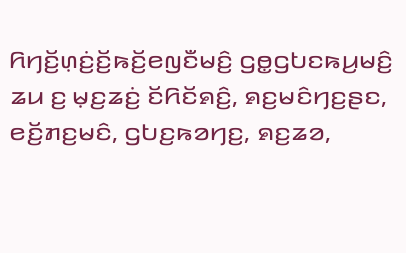ꤖꤚꤢꤩ꤬ꤛ꤫ꤢꤦ꤬ꤢꤩ꤬ꤒꤢꤩ꤬ꤕꤜꤢꤪꤗꤢꤨ꤬ ꤞꤥ꤭ꤞꤝꤢꤒꤣ꤬ꤗꤢꤨ꤬ ꤘꤣ ꤢ꤬ ꤗ꤫ꤢ꤬ꤘꤢꤦ꤬ ꤢꤩꤖꤢꤩꤎꤢꤨ꤬, ꤎꤢ꤬ꤗꤢꤨꤚꤢ꤬ꤔꤢ, ꤕꤢꤩ꤬ꤊꤢ꤬ꤗꤢꤨ, ꤞꤝꤢ꤬ꤒꤤꤚꤢ꤬, ꤎꤢ꤬ꤘꤤ,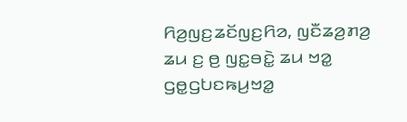ꤖꤤ꤬ꤜꤢ꤬ꤘꤢꤩꤜꤢ꤬ꤖꤤ, ꤜꤢꤪꤘꤤ꤬ꤊꤤ꤬ ꤘꤣ ꤢ꤬ ꤥ꤬ ꤜꤢ꤭ꤋꤢꤧ꤭ ꤘꤣ ꤠꤤ꤭ ꤞꤥ꤭ꤞꤝꤢꤒꤣ꤬ꤠꤤ꤭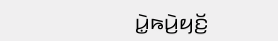ꤣꤧ꤭ꤒꤣꤧ꤬ꤟꤢꤩ꤬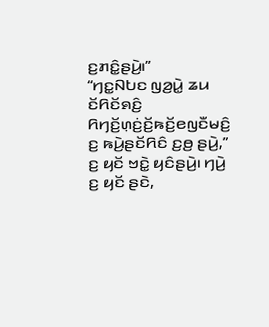ꤢ꤬ꤊꤢꤨ꤭ꤔꤣꤧ꤬꤯”
“ꤚꤢ꤭ꤡꤝꤢ ꤜꤤ꤬ꤣꤧ꤭ ꤘꤣ ꤢꤩꤖꤢꤩꤎꤢꤨ꤬ ꤖꤚꤢꤩ꤬ꤛ꤫ꤢꤦ꤬ꤢꤩ꤬ꤒꤢꤩ꤬ꤕꤜꤢꤪꤗꤢꤨ꤬ ꤢ꤬ ꤒꤣꤧ꤬ꤔꤢꤩꤖꤢꤨ ꤢ꤬ꤥ꤬ ꤔꤣꤧ꤬,” ꤢ꤬ ꤟꤢꤩ ꤠꤢꤧ꤭ ꤟꤢꤨꤔꤣꤧ꤬꤯ ꤚꤣꤧ꤬ ꤢ꤬ ꤟꤢꤩ ꤔꤢꤧ,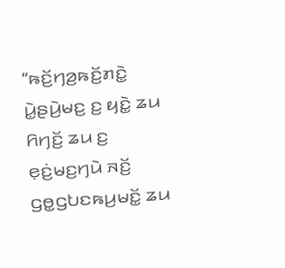“ꤒꤢꤩ꤬ꤚꤤ꤬ꤒꤢꤩ꤬ꤊꤢꤧ꤭ ꤣꤧ꤭ꤔꤣꤧ꤬ꤗꤢ꤬ ꤢ꤬ ꤟꤢꤧ꤭ ꤘꤣ ꤖꤚꤢꤩ꤬ ꤘꤣ ꤢ꤬ ꤕ꤫ꤢꤦ꤬ꤗꤢ꤬ꤚꤣꤧ ꤏꤢꤩ꤬ ꤞꤥ꤭ꤞꤝꤢꤒꤣ꤬ꤗꤢꤩ꤭ ꤘꤣ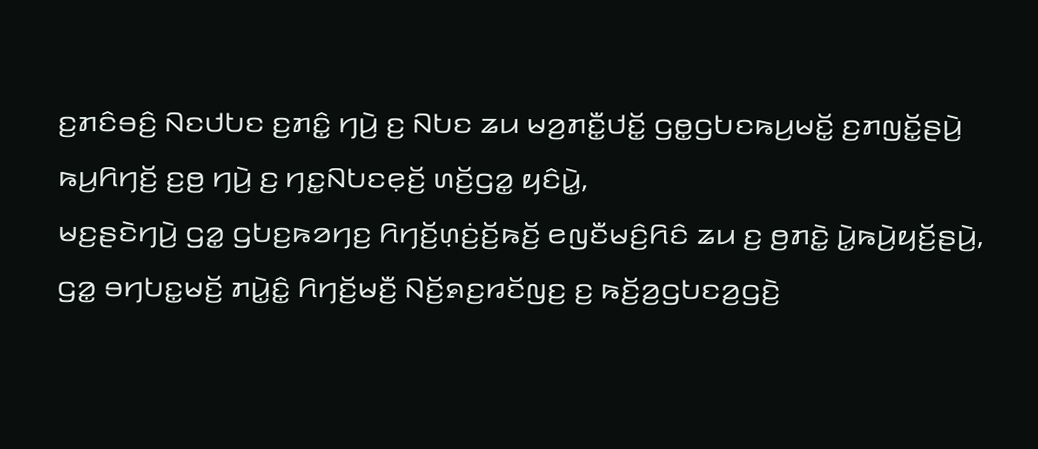ꤢ꤬ꤊꤢꤨꤋꤢꤨ꤬ ꤡꤢꤓꤝꤢ ꤢ꤬ꤊꤢꤨ꤭ ꤚꤣꤧ꤬ ꤢ꤬ ꤡꤝꤢ ꤘꤣ ꤗꤤ꤬ꤊꤢꤪ꤭ꤓꤢꤩ꤭ ꤞꤥ꤭ꤞꤝꤢꤒꤣ꤬ꤗꤢꤩ꤭ ꤢ꤬ꤊꤜꤢꤩ꤭ꤔꤣꤧ꤬ ꤒꤣ꤬ꤖꤚꤢꤩ꤬ ꤢ꤬ꤥ꤬ ꤚꤣꤧ꤬ ꤢ꤬ ꤚꤢ꤭ꤡꤝꤢꤕ꤫ꤢꤩ꤬ ꤛꤢꤩ꤬ꤞꤤ꤭ ꤟꤢꤨꤣꤧ꤭,
ꤗꤢ꤬ꤔꤢꤧꤚꤣꤧ꤬ ꤞꤤ꤭ ꤞꤝꤢ꤬ꤒꤤꤚꤢ꤬ ꤖꤚꤢꤩ꤬ꤛ꤫ꤢꤦ꤬ꤢꤩ꤬ꤒꤢꤩ꤬ ꤕꤜꤢꤪꤗꤢꤨ꤬ꤖꤢꤨ ꤘꤣ ꤢ꤬ ꤥ꤬ꤊꤢꤧ꤭ ꤣꤧ꤭ꤒꤣꤧ꤬ꤟꤢꤩ꤬ꤔꤣꤧ꤬, ꤞꤤ꤭ ꤋꤚꤝꤢ꤭ꤗꤢꤩ꤬ ꤊꤣꤧ꤭ꤢꤨ꤭ ꤖꤚꤢꤩ꤬ꤗꤢꤪ꤬ ꤡꤢꤩ꤬ꤎꤢ꤬ꤙꤢꤩꤜꤢ꤬ ꤢ꤬ ꤒꤢꤩ꤬ꤤ꤬ꤞꤝꤢꤤ꤬ꤞꤢꤧ꤬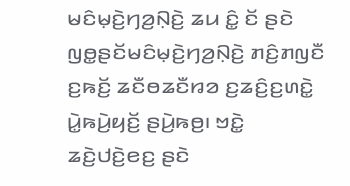ꤗꤢꤨꤗ꤫ꤢꤧ꤬ꤚꤤ꤬ꤡ꤫ꤢꤧ꤬ ꤘꤣ ꤢꤨ꤭ ꤢꤩ ꤔꤢꤧ ꤜꤥ꤭ꤔꤢꤩꤗꤢꤨꤗ꤫ꤢꤧ꤬ꤚꤤ꤬ꤡ꤫ꤢꤧ꤬ ꤊꤢꤨ꤬ꤊꤜꤢꤪ ꤢ꤬ꤒꤢꤩ꤬ ꤘꤢꤪꤥꤘꤢꤪꤙꤤ ꤢ꤬ꤘꤢꤨ꤬ꤢ꤬ꤛꤢꤧ꤭ ꤣꤧ꤭ꤒꤣꤧ꤬ꤟꤢꤩ꤬ ꤔꤣꤧ꤬ꤒꤥ꤬꤯ ꤠꤢꤧ꤭ ꤘꤢꤧ꤬ꤓꤢꤧ꤬ꤕꤢ꤬ ꤔꤢꤧ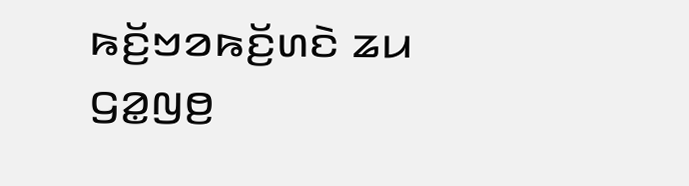ꤒꤢꤩ꤬ꤠꤤꤒꤢꤩ꤬ꤛꤢꤧ ꤘꤣ ꤞꤤ꤭ꤜꤥ꤬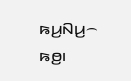ꤒꤣ꤬ꤡꤣ꤬꤮ ꤒꤥ꤬꤯